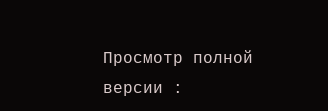Просмотр полной версии :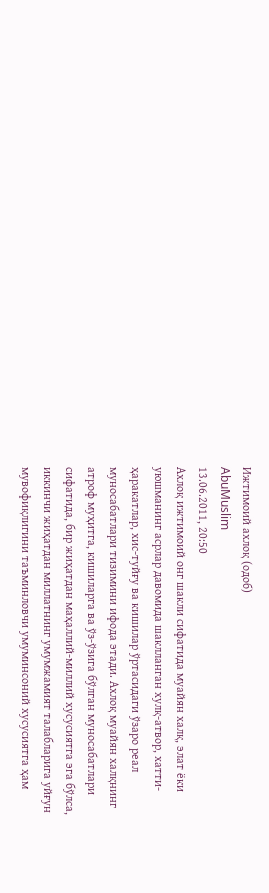Ижтимоий ахлоқ (одоб)
AbuMuslim
13.06.2011, 20:50
Ахлоқ ижтимоий онг шакли сифатида муайян халқ, элат ёки уюшманинг асрлар давомида шаклланган хулқ-атвор, хатти-ҳаракатлар, хис-туйғу ва кишилар ўртасидаги ўзаро реал муносабатлари тизимини ифода этади. Ахлоқ муайян халқнинг атроф муҳитга, кишиларга ва ўз-ўзига бўлган муносабатлари сифатида, бир жиҳатдан маҳаллий-миллий хусусиятга эга бўлса, иккинчи жиҳатдан миллатнинг умумжамият талабларига уйғун мувофиқлигини таъминловчи умуминсоний хусусиятга ҳам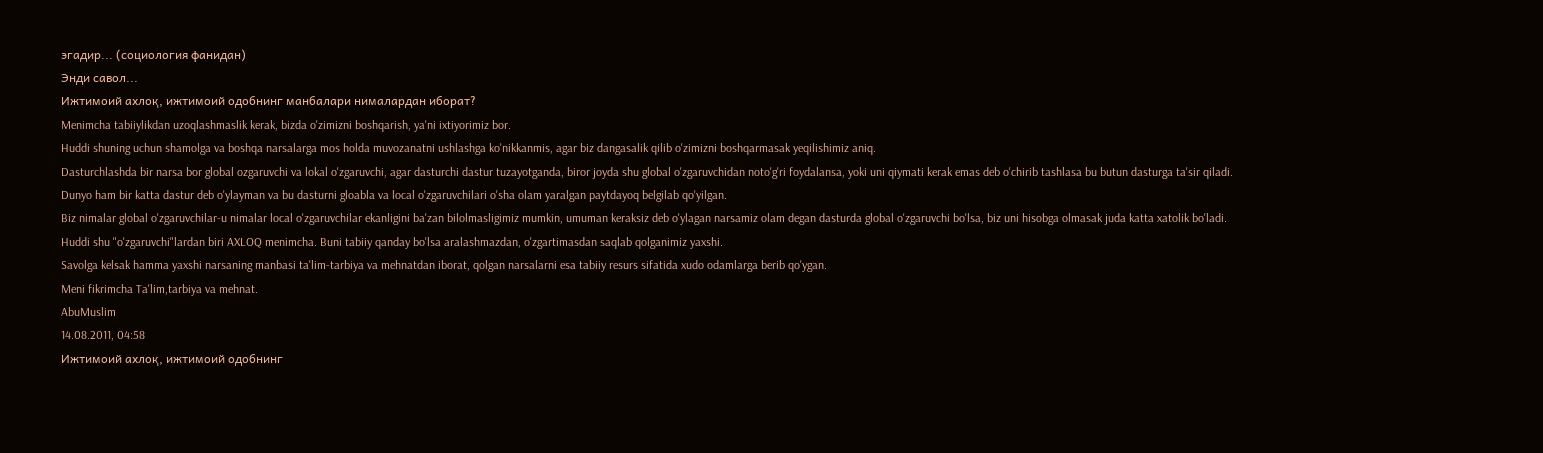эгадир... (социология фанидан)
Энди савол...
Ижтимоий ахлоқ, ижтимоий одобнинг манбалари нималардан иборат?
Menimcha tabiiylikdan uzoqlashmaslik kerak, bizda o'zimizni boshqarish, ya'ni ixtiyorimiz bor.
Huddi shuning uchun shamolga va boshqa narsalarga mos holda muvozanatni ushlashga ko'nikkanmis, agar biz dangasalik qilib o'zimizni boshqarmasak yeqilishimiz aniq.
Dasturchlashda bir narsa bor global ozgaruvchi va lokal o'zgaruvchi, agar dasturchi dastur tuzayotganda, biror joyda shu global o'zgaruvchidan noto'g'ri foydalansa, yoki uni qiymati kerak emas deb o'chirib tashlasa bu butun dasturga ta'sir qiladi.
Dunyo ham bir katta dastur deb o'ylayman va bu dasturni gloabla va local o'zgaruvchilari o'sha olam yaralgan paytdayoq belgilab qo'yilgan.
Biz nimalar global o'zgaruvchilar-u nimalar local o'zgaruvchilar ekanligini ba'zan bilolmasligimiz mumkin, umuman keraksiz deb o'ylagan narsamiz olam degan dasturda global o'zgaruvchi bo'lsa, biz uni hisobga olmasak juda katta xatolik bo'ladi.
Huddi shu "o'zgaruvchi"lardan biri AXLOQ menimcha. Buni tabiiy qanday bo'lsa aralashmazdan, o'zgartimasdan saqlab qolganimiz yaxshi.
Savolga kelsak hamma yaxshi narsaning manbasi ta'lim-tarbiya va mehnatdan iborat, qolgan narsalarni esa tabiiy resurs sifatida xudo odamlarga berib qo'ygan.
Meni fikrimcha Ta'lim,tarbiya va mehnat.
AbuMuslim
14.08.2011, 04:58
Ижтимоий ахлоқ, ижтимоий одобнинг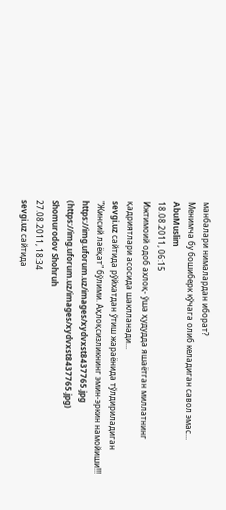манбалари нималардан иборат?
Менимча бу бошиберк кўчага олиб келадиган савол эмас...
AbuMuslim
18.08.2011, 06:15
Ижтимоий одоб ахлоқ- ўша ҳудудда яшаётган миллатнинг қадриятлари асосида шаклланади...
sevgi.uz сайтида рўйхатдан ўтиш жараёнида тўлдириладиган "Жинсий лаёқат" бўлими. Аҳлоқсизликнинг эмин-эркин намойиши!!!
https://img.uforum.uz/images/xydvxst8437765.jpg (https://img.uforum.uz/images/xydvxst8437765.jpg)
Shomurodov Shohruh
27.08.2011, 18:34
sevgi.uz сайтида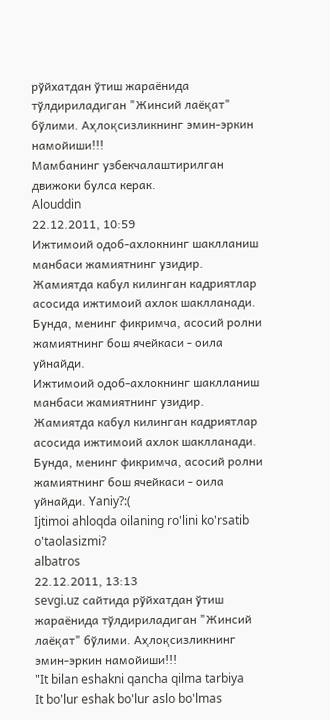рўйхатдан ўтиш жараёнида тўлдириладиган "Жинсий лаёқат" бўлими. Аҳлоқсизликнинг эмин-эркин намойиши!!!
Мамбанинг узбекчалаштирилган движоки булса керак.
Alouddin
22.12.2011, 10:59
Ижтимоий одоб-ахлокнинг шаклланиш манбаси жамиятнинг узидир. Жамиятда кабул килинган кадриятлар асосида ижтимоий ахлок шаклланади. Бунда, менинг фикримча, асосий ролни жамиятнинг бош ячейкаси - оила уйнайди.
Ижтимоий одоб-ахлокнинг шаклланиш манбаси жамиятнинг узидир. Жамиятда кабул килинган кадриятлар асосида ижтимоий ахлок шаклланади. Бунда, менинг фикримча, асосий ролни жамиятнинг бош ячейкаси - оила уйнайди. Yaniy?:(
Ijtimoi ahloqda oilaning ro'lini ko'rsatib o'taolasizmi?
albatros
22.12.2011, 13:13
sevgi.uz сайтида рўйхатдан ўтиш жараёнида тўлдириладиган "Жинсий лаёқат" бўлими. Аҳлоқсизликнинг эмин-эркин намойиши!!!
"It bilan eshakni qancha qilma tarbiya
It bo'lur eshak bo'lur aslo bo'lmas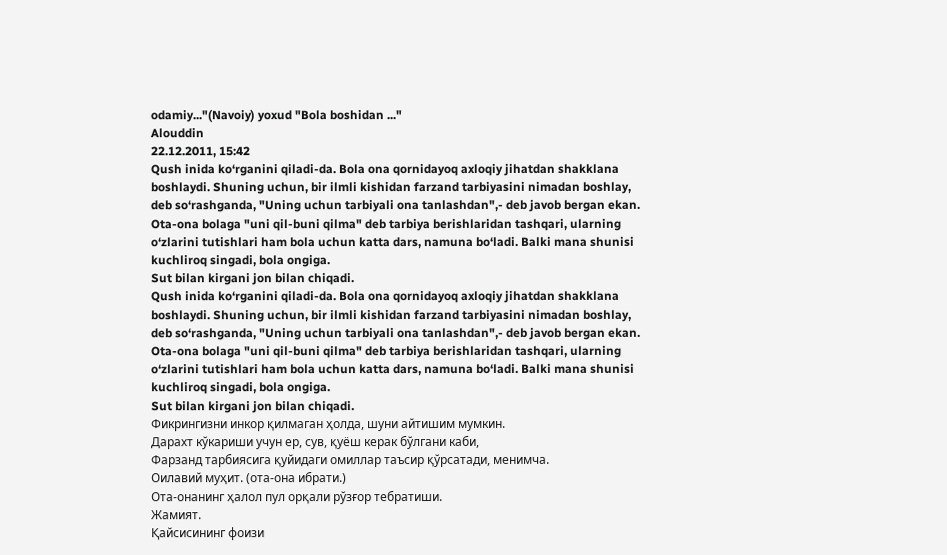odamiy..."(Navoiy) yoxud "Bola boshidan ..."
Alouddin
22.12.2011, 15:42
Qush inida ko‘rganini qiladi-da. Bola ona qornidayoq axloqiy jihatdan shakklana boshlaydi. Shuning uchun, bir ilmli kishidan farzand tarbiyasini nimadan boshlay, deb so‘rashganda, "Uning uchun tarbiyali ona tanlashdan",- deb javob bergan ekan.
Ota-ona bolaga "uni qil-buni qilma" deb tarbiya berishlaridan tashqari, ularning o‘zlarini tutishlari ham bola uchun katta dars, namuna bo‘ladi. Balki mana shunisi kuchliroq singadi, bola ongiga.
Sut bilan kirgani jon bilan chiqadi.
Qush inida ko‘rganini qiladi-da. Bola ona qornidayoq axloqiy jihatdan shakklana boshlaydi. Shuning uchun, bir ilmli kishidan farzand tarbiyasini nimadan boshlay, deb so‘rashganda, "Uning uchun tarbiyali ona tanlashdan",- deb javob bergan ekan.
Ota-ona bolaga "uni qil-buni qilma" deb tarbiya berishlaridan tashqari, ularning o‘zlarini tutishlari ham bola uchun katta dars, namuna bo‘ladi. Balki mana shunisi kuchliroq singadi, bola ongiga.
Sut bilan kirgani jon bilan chiqadi.
Фикрингизни инкор қилмаган ҳолда, шуни айтишим мумкин.
Дарахт кўкариши учун ер, сув, қуёш керак бўлгани каби,
Фарзанд тарбиясига қуйидаги омиллар таъсир қўрсатади, менимча.
Оилавий муҳит. (ота-она ибрати.)
Ота-онанинг ҳалол пул орқали рўзғор тебратиши.
Жамият.
Қайсисининг фоизи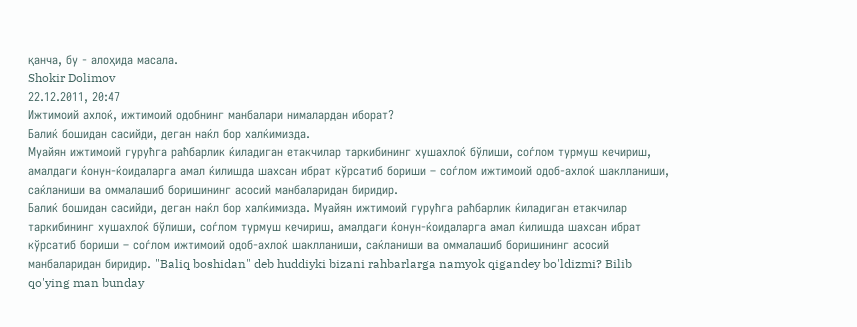қанча, бу - алоҳида масала.
Shokir Dolimov
22.12.2011, 20:47
Ижтимоий ахлоќ, ижтимоий одобнинг манбалари нималардан иборат?
Балиќ бошидан сасийди, деган наќл бор халќимизда.
Муайян ижтимоий гурућга раћбарлик ќиладиган етакчилар таркибининг хушахлоќ бўлиши, соѓлом турмуш кечириш, амалдаги ќонун-ќоидаларга амал ќилишда шахсан ибрат кўрсатиб бориши – соѓлом ижтимоий одоб-ахлоќ шаклланиши, саќланиши ва оммалашиб боришининг асосий манбаларидан биридир.
Балиќ бошидан сасийди, деган наќл бор халќимизда. Муайян ижтимоий гурућга раћбарлик ќиладиган етакчилар таркибининг хушахлоќ бўлиши, соѓлом турмуш кечириш, амалдаги ќонун-ќоидаларга амал ќилишда шахсан ибрат кўрсатиб бориши – соѓлом ижтимоий одоб-ахлоќ шаклланиши, саќланиши ва оммалашиб боришининг асосий манбаларидан биридир. "Baliq boshidan" deb huddiyki bizani rahbarlarga namyok qigandey bo'ldizmi? Bilib qo'ying man bunday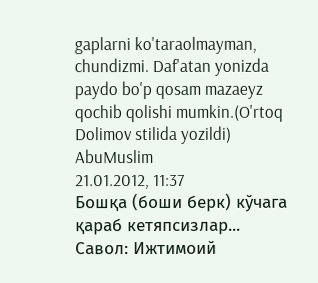gaplarni ko'taraolmayman, chundizmi. Daf'atan yonizda paydo bo'p qosam mazaeyz qochib qolishi mumkin.(O'rtoq Dolimov stilida yozildi)
AbuMuslim
21.01.2012, 11:37
Бошқа (боши берк) кўчага қараб кетяпсизлар...
Савол: Ижтимоий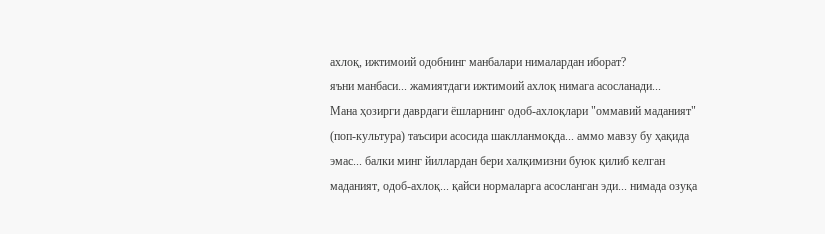ахлоқ, ижтимоий одобнинг манбалари нималардан иборат?
яъни манбаси... жамиятдаги ижтимоий ахлоқ нимага асосланади...
Мана ҳозирги даврдаги ёшларнинг одоб-ахлоқлари "оммавий маданият" (поп-культура) таъсири асосида шаклланмоқда... аммо мавзу бу ҳақида эмас... балки минг йиллардан бери халқимизни буюк қилиб келган маданият, одоб-ахлоқ... қайси нормаларга асосланган эди... нимада озуқа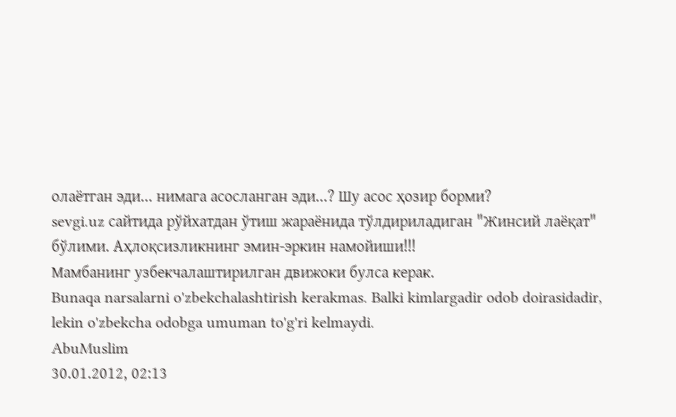олаётган эди... нимага асосланган эди...? Шу асос ҳозир борми?
sevgi.uz сайтида рўйхатдан ўтиш жараёнида тўлдириладиган "Жинсий лаёқат" бўлими. Аҳлоқсизликнинг эмин-эркин намойиши!!!
Мамбанинг узбекчалаштирилган движоки булса керак.
Bunaqa narsalarni o'zbekchalashtirish kerakmas. Balki kimlargadir odob doirasidadir, lekin o'zbekcha odobga umuman to'g'ri kelmaydi.
AbuMuslim
30.01.2012, 02:13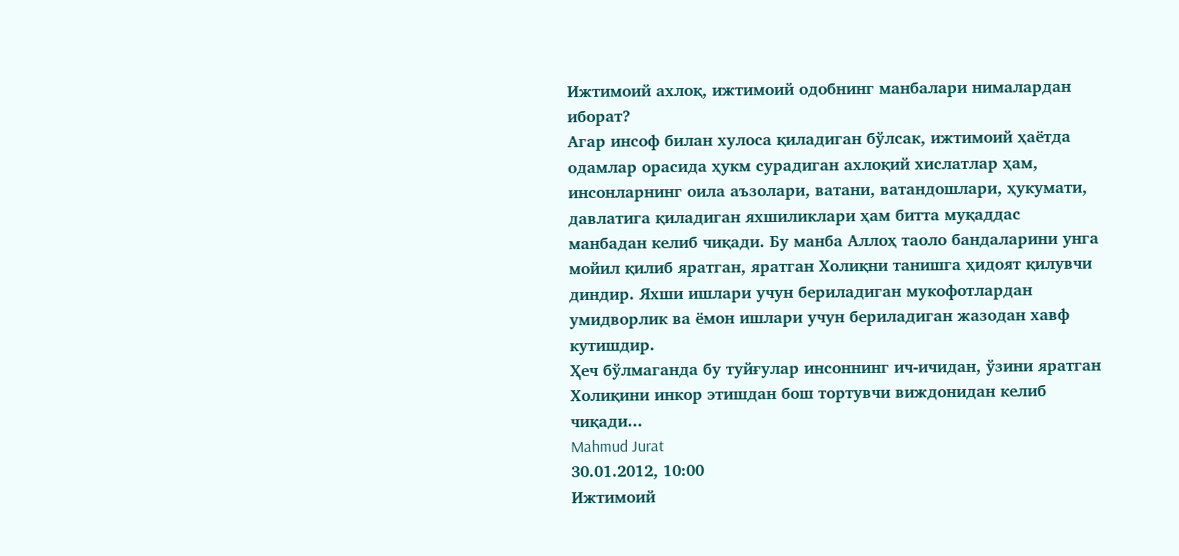Ижтимоий ахлоқ, ижтимоий одобнинг манбалари нималардан иборат?
Агар инсоф билан хулоса қиладиган бўлсак, ижтимоий ҳаётда одамлар орасида ҳукм сурадиган ахлоқий хислатлар ҳам, инсонларнинг оила аъзолари, ватани, ватандошлари, ҳукумати, давлатига қиладиган яхшиликлари ҳам битта муқаддас манбадан келиб чиқади. Бу манба Аллоҳ таоло бандаларини унга мойил қилиб яратган, яратган Холиқни танишга ҳидоят қилувчи диндир. Яхши ишлари учун бериладиган мукофотлардан умидворлик ва ёмон ишлари учун бериладиган жазодан хавф кутишдир.
Ҳеч бўлмаганда бу туйғулар инсоннинг ич-ичидан, ўзини яратган Холиқини инкор этишдан бош тортувчи виждонидан келиб чиқади...
Mahmud Jurat
30.01.2012, 10:00
Ижтимоий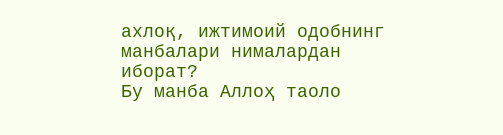ахлоқ, ижтимоий одобнинг манбалари нималардан иборат?
Бу манба Аллоҳ таоло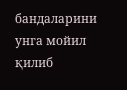бандаларини унга мойил қилиб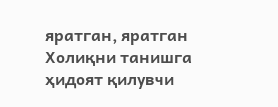яратган, яратган Холиқни танишга ҳидоят қилувчи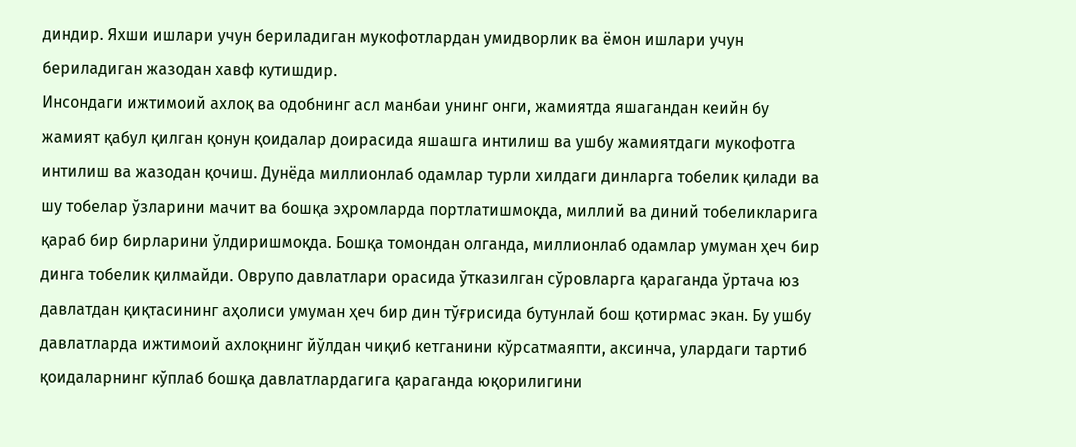диндир. Яхши ишлари учун бериладиган мукофотлардан умидворлик ва ёмон ишлари учун бериладиган жазодан хавф кутишдир.
Инсондаги ижтимоий ахлоқ ва одобнинг асл манбаи унинг онги, жамиятда яшагандан кеийн бу жамият қабул қилган қонун қоидалар доирасида яшашга интилиш ва ушбу жамиятдаги мукофотга интилиш ва жазодан қочиш. Дунёда миллионлаб одамлар турли хилдаги динларга тобелик қилади ва шу тобелар ўзларини мачит ва бошқа эҳромларда портлатишмоқда, миллий ва диний тобеликларига қараб бир бирларини ўлдиришмоқда. Бошқа томондан олганда, миллионлаб одамлар умуман ҳеч бир динга тобелик қилмайди. Оврупо давлатлари орасида ўтказилган сўровларга қараганда ўртача юз давлатдан қиқтасининг аҳолиси умуман ҳеч бир дин тўғрисида бутунлай бош қотирмас экан. Бу ушбу давлатларда ижтимоий ахлоқнинг йўлдан чиқиб кетганини кўрсатмаяпти, аксинча, улардаги тартиб қоидаларнинг кўплаб бошқа давлатлардагига қараганда юқорилигини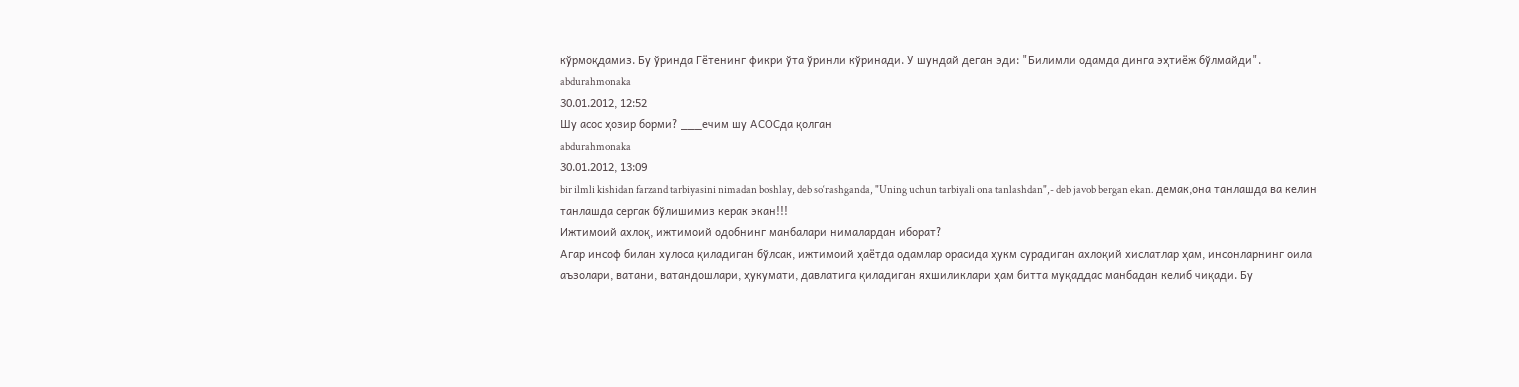кўрмоқдамиз. Бу ўринда Гётенинг фикри ўта ўринли кўринади. У шундай деган эди: "Билимли одамда динга эҳтиёж бўлмайди".
abdurahmonaka
30.01.2012, 12:52
Шу асос ҳозир борми? ___ечим шу АСОСда қолган
abdurahmonaka
30.01.2012, 13:09
bir ilmli kishidan farzand tarbiyasini nimadan boshlay, deb so‘rashganda, "Uning uchun tarbiyali ona tanlashdan",- deb javob bergan ekan. демак,она танлашда ва келин танлашда сергак бўлишимиз керак экан!!!
Ижтимоий ахлоқ, ижтимоий одобнинг манбалари нималардан иборат?
Агар инсоф билан хулоса қиладиган бўлсак, ижтимоий ҳаётда одамлар орасида ҳукм сурадиган ахлоқий хислатлар ҳам, инсонларнинг оила аъзолари, ватани, ватандошлари, ҳукумати, давлатига қиладиган яхшиликлари ҳам битта муқаддас манбадан келиб чиқади. Бу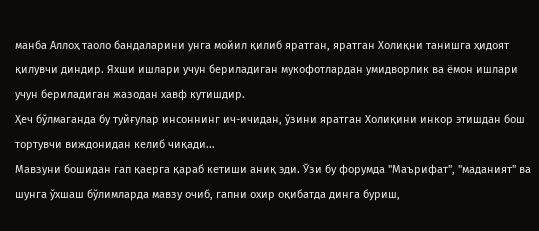манба Аллоҳ таоло бандаларини унга мойил қилиб яратган, яратган Холиқни танишга ҳидоят қилувчи диндир. Яхши ишлари учун бериладиган мукофотлардан умидворлик ва ёмон ишлари учун бериладиган жазодан хавф кутишдир.
Ҳеч бўлмаганда бу туйғулар инсоннинг ич-ичидан, ўзини яратган Холиқини инкор этишдан бош тортувчи виждонидан келиб чиқади...
Мавзуни бошидан гап қаерга қараб кетиши аниқ эди. Ўзи бу форумда "Маърифат", "маданият" ва шунга ўхшаш бўлимларда мавзу очиб, гапни охир оқибатда динга буриш,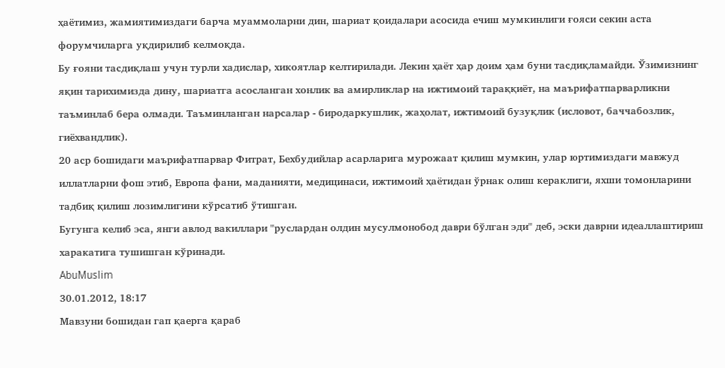ҳаётимиз, жамиятимиздаги барча муаммоларни дин, шариат қоидалари асосида ечиш мумкинлиги ғояси секин аста форумчиларга уқдирилиб келмоқда.
Бу ғояни тасдиқлаш учун турли хадислар, хикоятлар келтирилади. Лекин ҳаёт ҳар доим ҳам буни тасдиқламайди. Ўзимизнинг яқин тарихимизда дину, шариатга асосланган хонлик ва амирликлар на ижтимоий тараққиёт, на маърифатпарварликни таъминлаб бера олмади. Таъминланган нарсалар - биродаркушлик, жаҳолат, ижтимоий бузуқлик (исловот, баччабозлик, гиёхвандлик).
20 аср бошидаги маърифатпарвар Фитрат, Бехбудийлар асарларига мурожаат қилиш мумкин, улар юртимиздаги мавжуд иллатларни фош этиб, Европа фани, маданияти, медицинаси, ижтимоий ҳаётидан ўрнак олиш кераклиги, яхши томонларини тадбиқ қилиш лозимлигини кўрсатиб ўтишган.
Бугунга келиб эса, янги авлод вакиллари "руслардан олдин мусулмонобод даври бўлган эди" деб, эски даврни идеаллаштириш харакатига тушишган кўринади.
AbuMuslim
30.01.2012, 18:17
Мавзуни бошидан гап қаерга қараб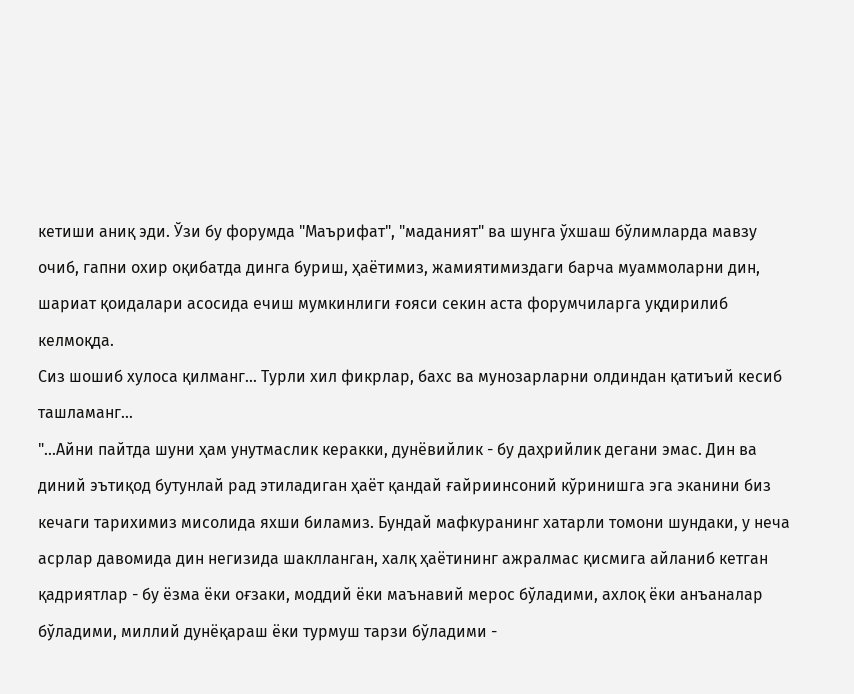кетиши аниқ эди. Ўзи бу форумда "Маърифат", "маданият" ва шунга ўхшаш бўлимларда мавзу очиб, гапни охир оқибатда динга буриш, ҳаётимиз, жамиятимиздаги барча муаммоларни дин, шариат қоидалари асосида ечиш мумкинлиги ғояси секин аста форумчиларга уқдирилиб келмоқда.
Сиз шошиб хулоса қилманг... Турли хил фикрлар, бахс ва мунозарларни олдиндан қатиъий кесиб ташламанг...
"...Айни пайтда шуни ҳам унутмаслик керакки, дунёвийлик - бу даҳрийлик дегани эмас. Дин ва диний эътиқод бутунлай рад этиладиган ҳаёт қандай ғайриинсоний кўринишга эга эканини биз кечаги тарихимиз мисолида яхши биламиз. Бундай мафкуранинг хатарли томони шундаки, у неча асрлар давомида дин негизида шаклланган, халқ ҳаётининг ажралмас қисмига айланиб кетган қадриятлар - бу ёзма ёки оғзаки, моддий ёки маънавий мерос бўладими, ахлоқ ёки анъаналар бўладими, миллий дунёқараш ёки турмуш тарзи бўладими -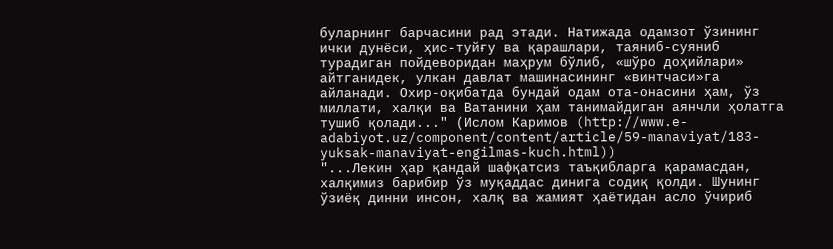буларнинг барчасини рад этади. Натижада одамзот ўзининг ички дунёси, ҳис-туйғу ва қарашлари, таяниб-суяниб турадиган пойдеворидан маҳрум бўлиб, «шўро доҳийлари» айтганидек, улкан давлат машинасининг «винтчаси»га айланади. Охир-оқибатда бундай одам ота-онасини ҳам, ўз миллати, халқи ва Ватанини ҳам танимайдиган аянчли ҳолатга тушиб қолади..." (Ислом Каримов (http://www.e-adabiyot.uz/component/content/article/59-manaviyat/183-yuksak-manaviyat-engilmas-kuch.html))
"...Лекин ҳар қандай шафқатсиз таъқибларга қарамасдан, халқимиз барибир ўз муқаддас динига содиқ қолди. Шунинг ўзиёқ динни инсон, халқ ва жамият ҳаётидан асло ўчириб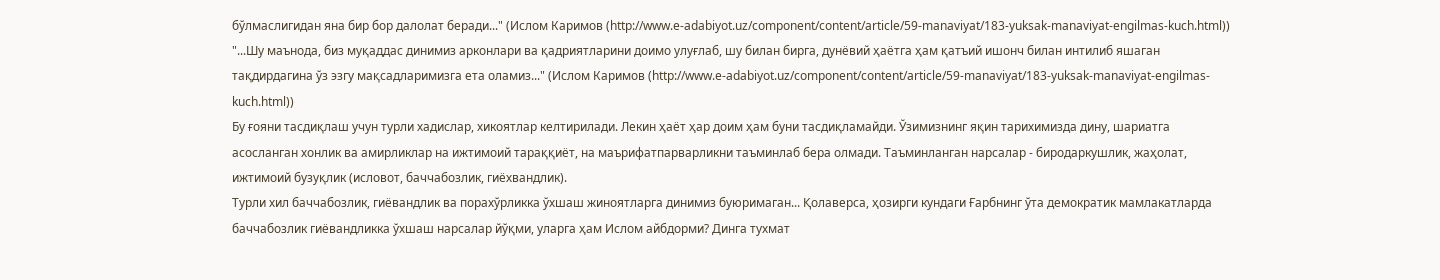бўлмаслигидан яна бир бор далолат беради..." (Ислом Каримов (http://www.e-adabiyot.uz/component/content/article/59-manaviyat/183-yuksak-manaviyat-engilmas-kuch.html))
"...Шу маънода, биз муқаддас динимиз арконлари ва қадриятларини доимо улуғлаб, шу билан бирга, дунёвий ҳаётга ҳам қатъий ишонч билан интилиб яшаган тақдирдагина ўз эзгу мақсадларимизга ета оламиз..." (Ислом Каримов (http://www.e-adabiyot.uz/component/content/article/59-manaviyat/183-yuksak-manaviyat-engilmas-kuch.html))
Бу ғояни тасдиқлаш учун турли хадислар, хикоятлар келтирилади. Лекин ҳаёт ҳар доим ҳам буни тасдиқламайди. Ўзимизнинг яқин тарихимизда дину, шариатга асосланган хонлик ва амирликлар на ижтимоий тараққиёт, на маърифатпарварликни таъминлаб бера олмади. Таъминланган нарсалар - биродаркушлик, жаҳолат, ижтимоий бузуқлик (исловот, баччабозлик, гиёхвандлик).
Турли хил баччабозлик, гиёвандлик ва порахўрликка ўхшаш жиноятларга динимиз буюримаган... Қолаверса, ҳозирги кундаги Ғарбнинг ўта демократик мамлакатларда баччабозлик гиёвандликка ўхшаш нарсалар йўқми, уларга ҳам Ислом айбдорми? Динга тухмат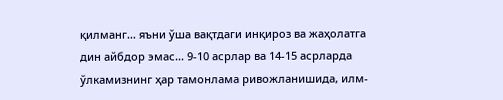қилманг... яъни ўша вақтдаги инқироз ва жаҳолатга дин айбдор эмас... 9-10 асрлар ва 14-15 асрларда ўлкамизнинг ҳар тамонлама ривожланишида, илм-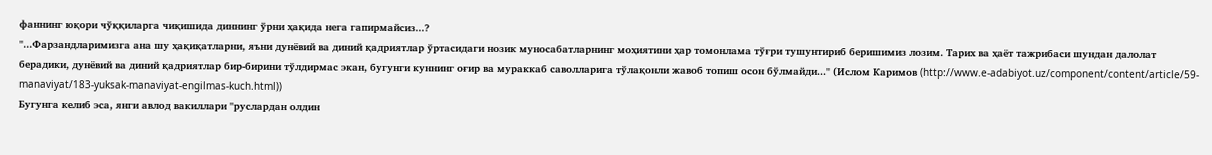фаннинг юқори чўққиларга чиқишида диннинг ўрни ҳақида нега гапирмайсиз...?
"...Фарзандларимизга ана шу ҳақиқатларни, яъни дунёвий ва диний қадриятлар ўртасидаги нозик муносабатларнинг моҳиятини ҳар томонлама тўғри тушунтириб беришимиз лозим. Тарих ва ҳаёт тажрибаси шундан далолат берадики, дунёвий ва диний қадриятлар бир-бирини тўлдирмас экан, бугунги куннинг оғир ва мураккаб саволларига тўлақонли жавоб топиш осон бўлмайди..." (Ислом Каримов (http://www.e-adabiyot.uz/component/content/article/59-manaviyat/183-yuksak-manaviyat-engilmas-kuch.html))
Бугунга келиб эса, янги авлод вакиллари "руслардан олдин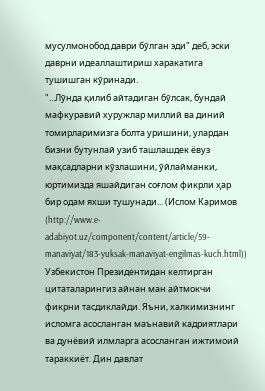мусулмонобод даври бўлган эди" деб, эски даврни идеаллаштириш харакатига тушишган кўринади.
"...Лўнда қилиб айтадиган бўлсак, бундай мафкуравий хуружлар миллий ва диний томирларимизга болта уришини, улардан бизни бутунлай узиб ташлашдек ёвуз мақсадларни кўзлашини, ўйлайманки, юртимизда яшайдиган соғлом фикрли ҳар бир одам яхши тушунади... (Ислом Каримов (http://www.e-adabiyot.uz/component/content/article/59-manaviyat/183-yuksak-manaviyat-engilmas-kuch.html))
Узбекистон Президентидан келтирган цитаталарингиз айнан ман айтмокчи фикрни тасдиклайди. Яъни, халкимизнинг исломга асосланган маънавий кадриятлари ва дунёвий илмларга асосланган ижтимоий тараккиёт. Дин давлат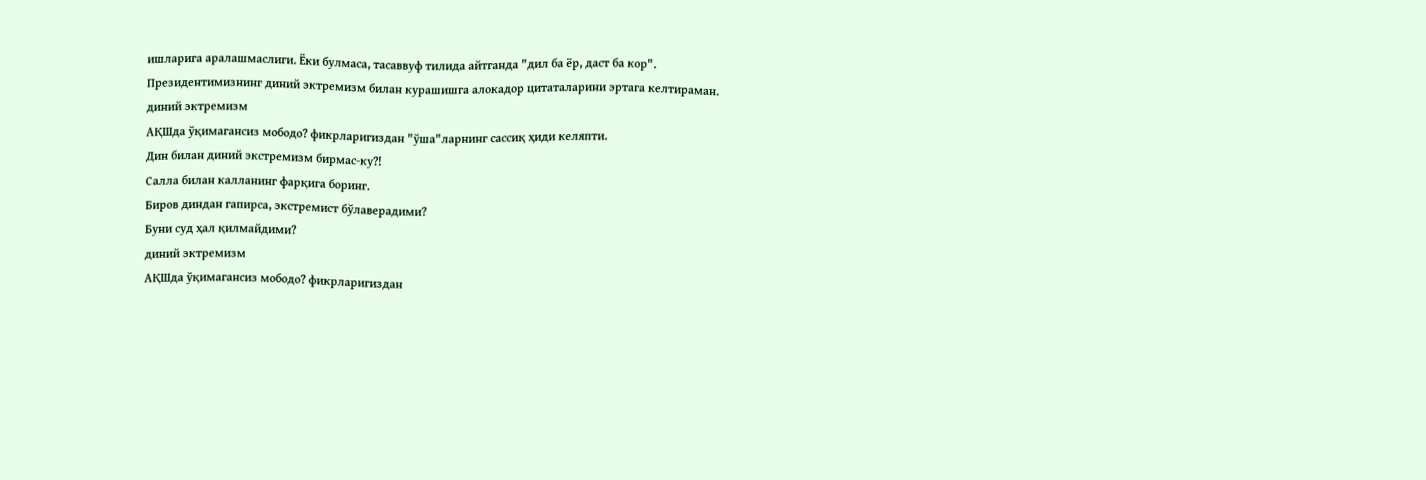ишларига аралашмаслиги. Ёки булмаса, тасаввуф тилида айтганда "дил ба ёр, даст ба кор".
Президентимизнинг диний эктремизм билан курашишга алокадор цитаталарини эртага келтираман.
диний эктремизм
АҚШда ўқимагансиз мободо? фикрларигиздан "ўша"ларнинг сассиқ ҳиди келяпти.
Дин билан диний экстремизм бирмас-ку?!
Салла билан калланинг фарқига боринг.
Биров диндан гапирса, экстремист бўлаверадими?
Буни суд ҳал қилмайдими?
диний эктремизм
АҚШда ўқимагансиз мободо? фикрларигиздан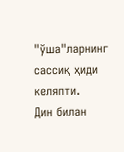"ўша"ларнинг сассиқ ҳиди келяпти.
Дин билан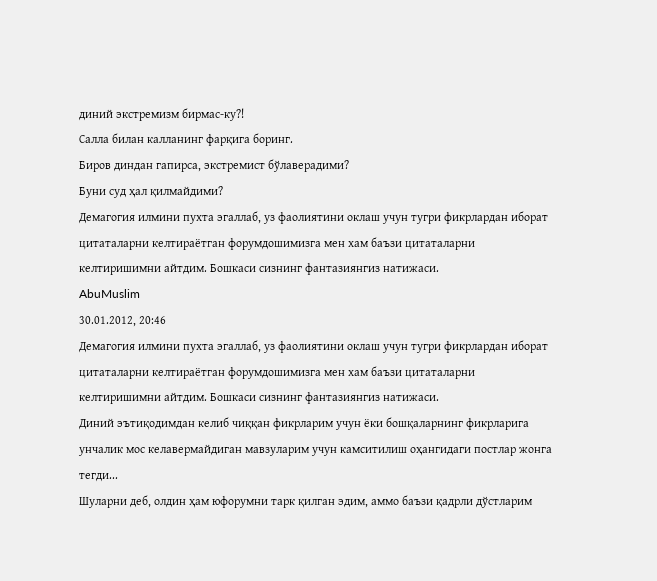диний экстремизм бирмас-ку?!
Салла билан калланинг фарқига боринг.
Биров диндан гапирса, экстремист бўлаверадими?
Буни суд ҳал қилмайдими?
Демагогия илмини пухта эгаллаб, уз фаолиятини оклаш учун тугри фикрлардан иборат цитаталарни келтираётган форумдошимизга мен хам баъзи цитаталарни келтиришимни айтдим. Бошкаси сизнинг фантазиянгиз натижаси.
AbuMuslim
30.01.2012, 20:46
Демагогия илмини пухта эгаллаб, уз фаолиятини оклаш учун тугри фикрлардан иборат цитаталарни келтираётган форумдошимизга мен хам баъзи цитаталарни келтиришимни айтдим. Бошкаси сизнинг фантазиянгиз натижаси.
Диний эътиқодимдан келиб чиққан фикрларим учун ёки бошқаларнинг фикрларига унчалик мос келавермайдиган мавзуларим учун камситилиш оҳангидаги постлар жонга тегди...
Шуларни деб, олдин ҳам юфорумни тарк қилган эдим, аммо баъзи қадрли дўстларим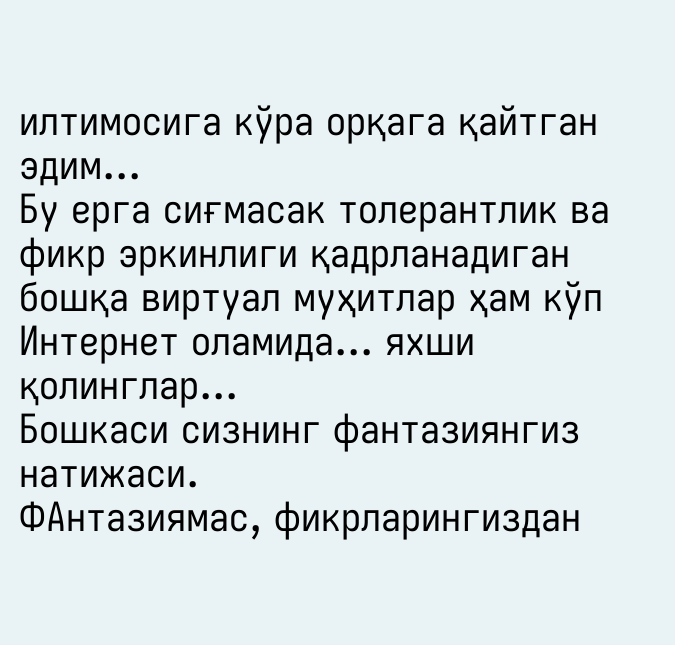илтимосига кўра орқага қайтган эдим...
Бу ерга сиғмасак толерантлик ва фикр эркинлиги қадрланадиган бошқа виртуал муҳитлар ҳам кўп Интернет оламида... яхши қолинглар...
Бошкаси сизнинг фантазиянгиз натижаси.
ФАнтазиямас, фикрларингиздан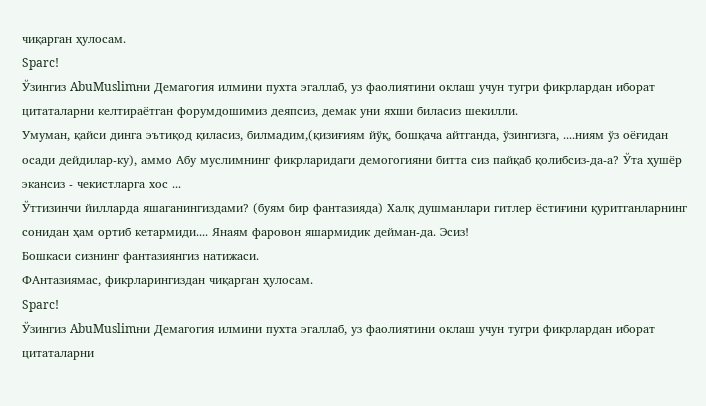чиқарган ҳулосам.
Sparc!
Ўзингиз AbuMuslimни Демагогия илмини пухта эгаллаб, уз фаолиятини оклаш учун тугри фикрлардан иборат цитаталарни келтираётган форумдошимиз деяпсиз, демак уни яхши биласиз шекилли.
Умуман, қайси динга эътиқод қиласиз, билмадим,(қизиғиям йўқ, бошқача айтганда, ўзингизга, ....ниям ўз оёғидан осади дейдилар-ку), аммо Абу муслимнинг фикрларидаги демогогияни битта сиз пайқаб қолибсиз-да-а? Ўта ҳушёр экансиз - чекистларга хос ...
Ўттизинчи йилларда яшаганингиздами? (буям бир фантазияда) Халқ душманлари гитлер ёстиғини қуритганларнинг сонидан ҳам ортиб кетармиди.... Янаям фаровон яшармидик дейман-да. Эсиз!
Бошкаси сизнинг фантазиянгиз натижаси.
ФАнтазиямас, фикрларингиздан чиқарган ҳулосам.
Sparc!
Ўзингиз AbuMuslimни Демагогия илмини пухта эгаллаб, уз фаолиятини оклаш учун тугри фикрлардан иборат цитаталарни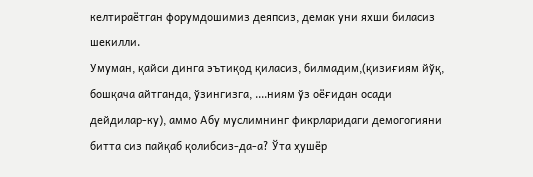келтираётган форумдошимиз деяпсиз, демак уни яхши биласиз шекилли.
Умуман, қайси динга эътиқод қиласиз, билмадим,(қизиғиям йўқ, бошқача айтганда, ўзингизга, ....ниям ўз оёғидан осади дейдилар-ку), аммо Абу муслимнинг фикрларидаги демогогияни битта сиз пайқаб қолибсиз-да-а? Ўта ҳушёр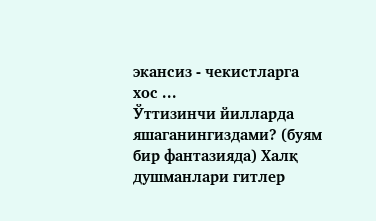экансиз - чекистларга хос ...
Ўттизинчи йилларда яшаганингиздами? (буям бир фантазияда) Халқ душманлари гитлер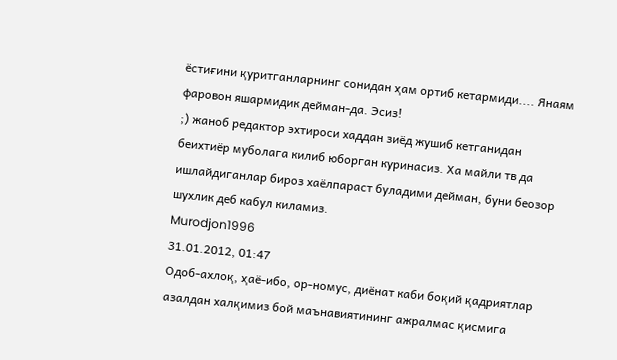ёстиғини қуритганларнинг сонидан ҳам ортиб кетармиди.... Янаям фаровон яшармидик дейман-да. Эсиз!
;) жаноб редактор эхтироси хаддан зиёд жушиб кетганидан беихтиёр муболага килиб юборган куринасиз. Ха майли тв да ишлайдиганлар бироз хаёлпараст буладими дейман, буни беозор шухлик деб кабул киламиз.
Murodjon1996
31.01.2012, 01:47
Одоб-ахлоқ, ҳаё-ибо, ор-номус, диёнат каби боқий қадриятлар азалдан халқимиз бой маънавиятининг ажралмас қисмига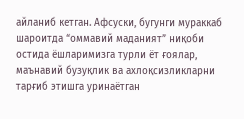айланиб кетган. Афсуски, бугунги мураккаб шароитда “оммавий маданият” ниқоби остида ёшларимизга турли ёт ғоялар, маънавий бузуқлик ва ахлоқсизликларни тарғиб этишга уринаётган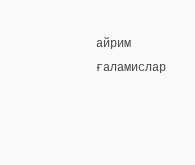айрим ғаламислар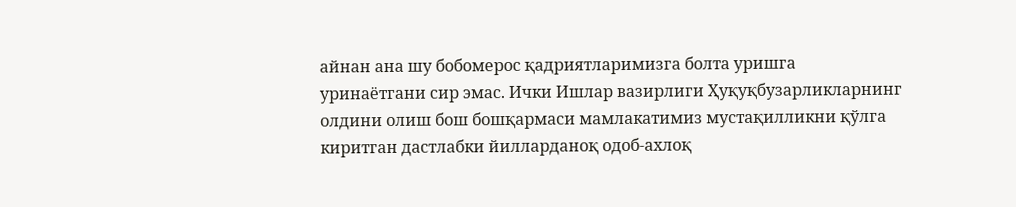айнан ана шу бобомерос қадриятларимизга болта уришга уринаётгани сир эмас. Ички Ишлар вазирлиги Ҳуқуқбузарликларнинг олдини олиш бош бошқармаси мамлакатимиз мустақилликни қўлга киритган дастлабки йилларданоқ одоб-ахлоқ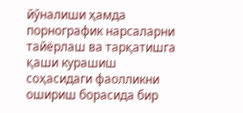йўналиши ҳамда порнографик нарсаларни тайёрлаш ва тарқатишга қаши курашиш соҳасидаги фаолликни ошириш борасида бир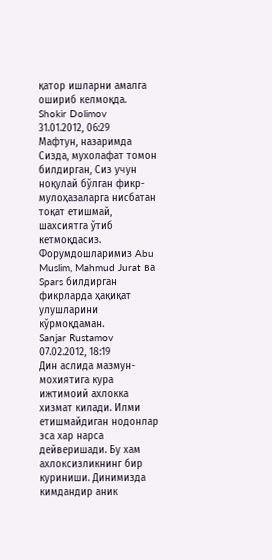қатор ишларни амалга ошириб келмоқда.
Shokir Dolimov
31.01.2012, 06:29
Mафтун, назаримда Сизда, мухолафат томон билдирган, Сиз учун ноқулай бўлган фикр-мулоҳазаларга нисбатан тоқат етишмай, шахсиятга ўтиб кетмоқдасиз. Форумдошларимиз Abu Muslim, Mahmud Jurat ва Spars билдирган фикрларда ҳақиқат улушларини кўрмоқдаман.
Sanjar Rustamov
07.02.2012, 18:19
Дин аслида мазмун-мохиятига кура ижтимоий ахлокка хизмат килади. Илми етишмайдиган нодонлар эса хар нарса дейверишади. Бу хам ахлоксизликнинг бир куриниши. Динимизда кимдандир аник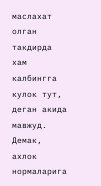маслахат олган такдирда хам калбингга кулок тут, деган акида мавжуд. Демак, ахлок нормаларига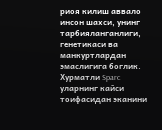риоя килиш аввало инсон шахси, унинг тарбияланганлиги, генетикаси ва манкуртлардан эмаслигига боглик. Хурматли Sparc уларнинг кайси тоифасидан эканини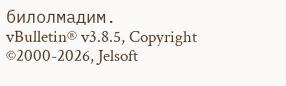билолмадим.
vBulletin® v3.8.5, Copyright ©2000-2026, Jelsoft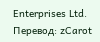Enterprises Ltd. Перевод: zCarot